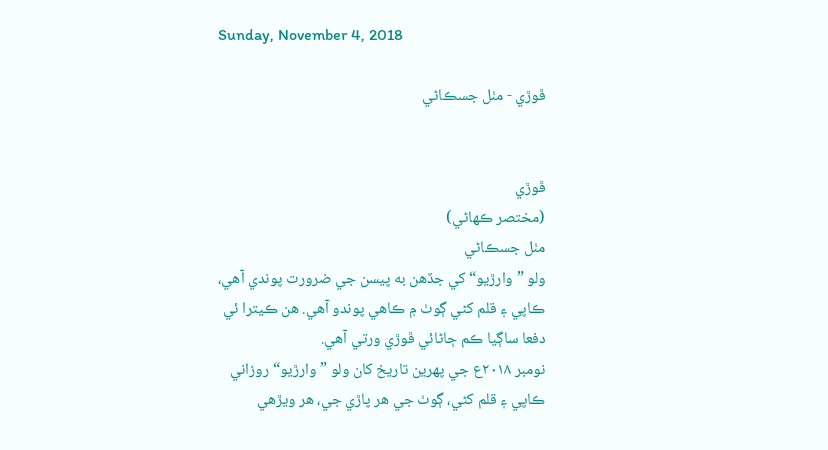Sunday, November 4, 2018

ڦوڙي - مٺل جسڪاڻي


ڦوڙي
(مختصر ڪھاڻي)
مٺل جسڪاڻي
ولو ”وارڙيو“ کي جڏھن به پيسن جي ضرورت پوندي آھي، ڪاپي ۽ قلم کڻي ڳوٺ ۾ ڪاھي پوندو آھي. ھن ڪيترا ئي دفعا ساڳيا ڪم ڄاڻائي ڦوڙي ورتي آھي.
نومبر ۲۰۱۸ع جي پھرين تاريخ کان ولو ”وارڙيو“ روزاني ڪاپي ۽ قلم کڻي، ڳوٺ جي ھر پاڙي جي، ھر ويڙھي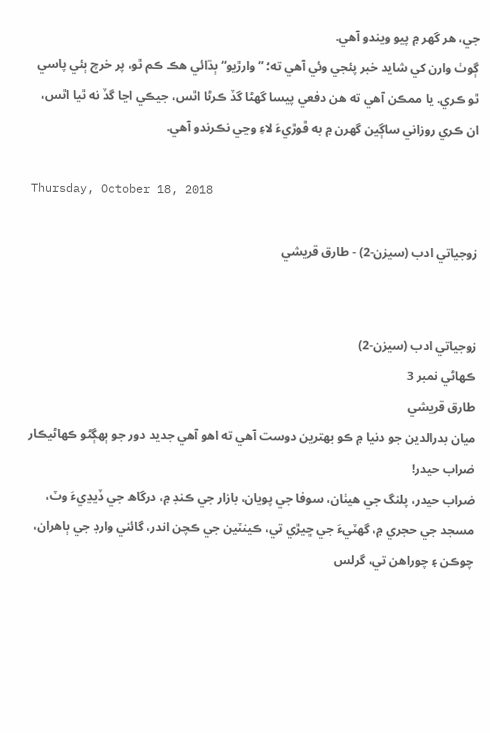جي، ھر گھر ۾ پيو ويندو آھي.
ڳوٺ وارن کي شايد خبر پئجي وئي آھي ته؛ ”وارڙيو“ ٻڌائي ھڪ ڪم ٿو، پر خرچ ٻئي پاسي ٿو ڪري. يا ممڪن آھي ته ھن دفعي پيسا گھڻا گڏ ڪرڻا اٿس، جيڪي اڃا گڏ نه ٿيا اٿس، ان ڪري روزاني ساڳين گھرن ۾ به ڦوڙيءَ لاءِ وڃي نڪرندو آھي.

Thursday, October 18, 2018

زوجياتي ادب (سيزن-2) - طارق قريشي


زوجياتي ادب (سيزن-2)
ڪهاڻي نمبر 3
طارق قريشي
ميان بدرالدين جو دنيا ۾ ڪو بهترين دوست آهي ته اهو آهي جديد دور جو ٻهڳڻو ڪهاڻيڪار ضراب حيدر!
ضراب حيدر، پلنگ جي هيٺان، سوفا جي پويان، بازار جي ڪنڊ ۾، درگاھ جي ڏيڍيءَ وٽ، مسجد جي حجري ۾، گھٽيءَ جي ڇيڙي تي، ڪينٽين جي ڪچن اندر، گائني وارڊ جي ٻاهران، چوڪن ۽ چوراهن تي، گرلس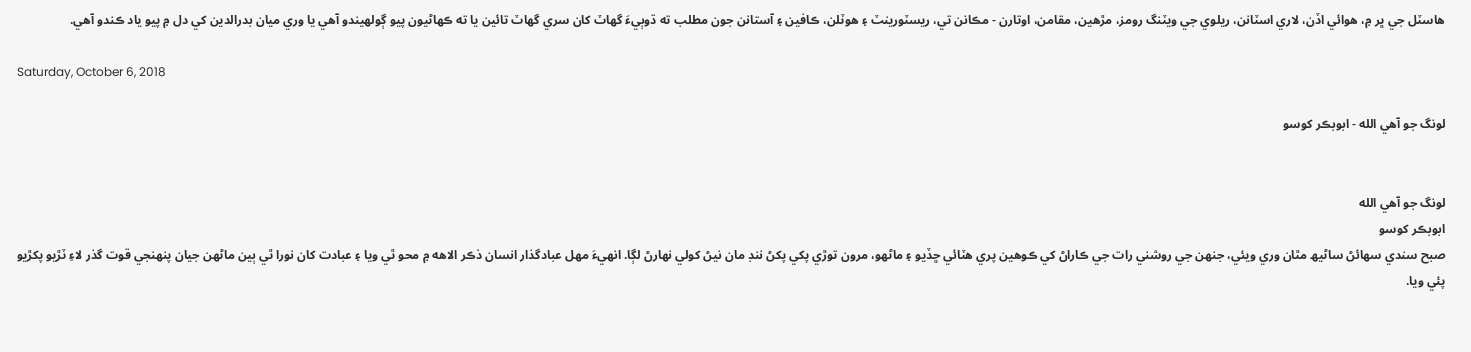هاسٽل جي ڀر ۾، هوائي اڏن، لاري اسٽانن، ريلوي جي ويٽنگ رومز، مڙهين، مقامن، اوتارن - مڪانن تي، ريسٽورينٽ ۽ هوٽلن، ڪافين ۽ آستانن جون مطلب ته ڌوٻيءَ گھاٽ کان سري گھاٽ تائين يا ته ڪهاڻيون پيو ڳولهيندو آهي يا وري ميان بدرالدين کي دل ۾ پيو ياد ڪندو آهي.

Saturday, October 6, 2018

لونگ جو آھي الله - ابوبڪر کوسو


لونگ جو آھي الله
ابوبڪر کوسو
صبح سندي سھائڻ ساڻيھ مٿان وري ويئي، جنھن جي روشني رات جي ڪاراڻ کي ڪوھين پري ھٽائي ڇڏيو ۽ ماڻھو، مرون توڙي پکي پکڻ ننڊ مان نيڻ کولي نھارڻ لڳا. انھيءَ مھل عبادگذار انسان ذڪر الاھه ۾ محو ٿي ويا ۽ عبادت کان نورا ٿي ٻين ماڻھن جيان پنھنجي قوت گذر لاءِ ٽڙيو پکڙيو پئي ويا.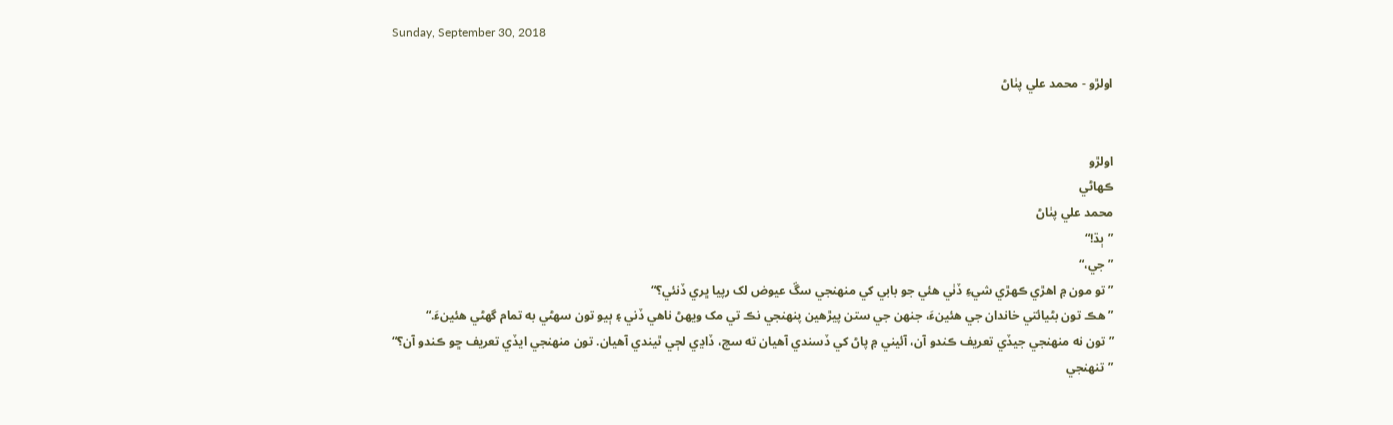Sunday, September 30, 2018

اولڙو - محمد علي پٺاڻ


اولڙو
ڪهاڻي
محمد علي پٺاڻ
”ٻڌ!“
”جي،“
”تو مون ۾ اهڙي ڪهڙي شيءِ ڏٺي هئي جو بابي کي منهنجي سڱ عيوض لک رپيا ڀري ڏنئي؟“
”هڪ تون بڻيائتي خاندان جي هئينءَ، جنهن جي ستن پيڙهين پنهنجي نڪ تي مک ويهڻ ناهي ڏني ۽ ٻيو تون سهڻي به تمام گهڻي هئينءَ.“
”تون نه منهنجي جيڏي تعريف ڪندو آن، آئيني ۾ پاڻ کي ڏسندي آهيان ته سچ، ڏاڍي لڄي ٿيندي آهيان. تون منهنجي ايڏي تعريف ڇو ڪندو آن؟“
”تنهنجي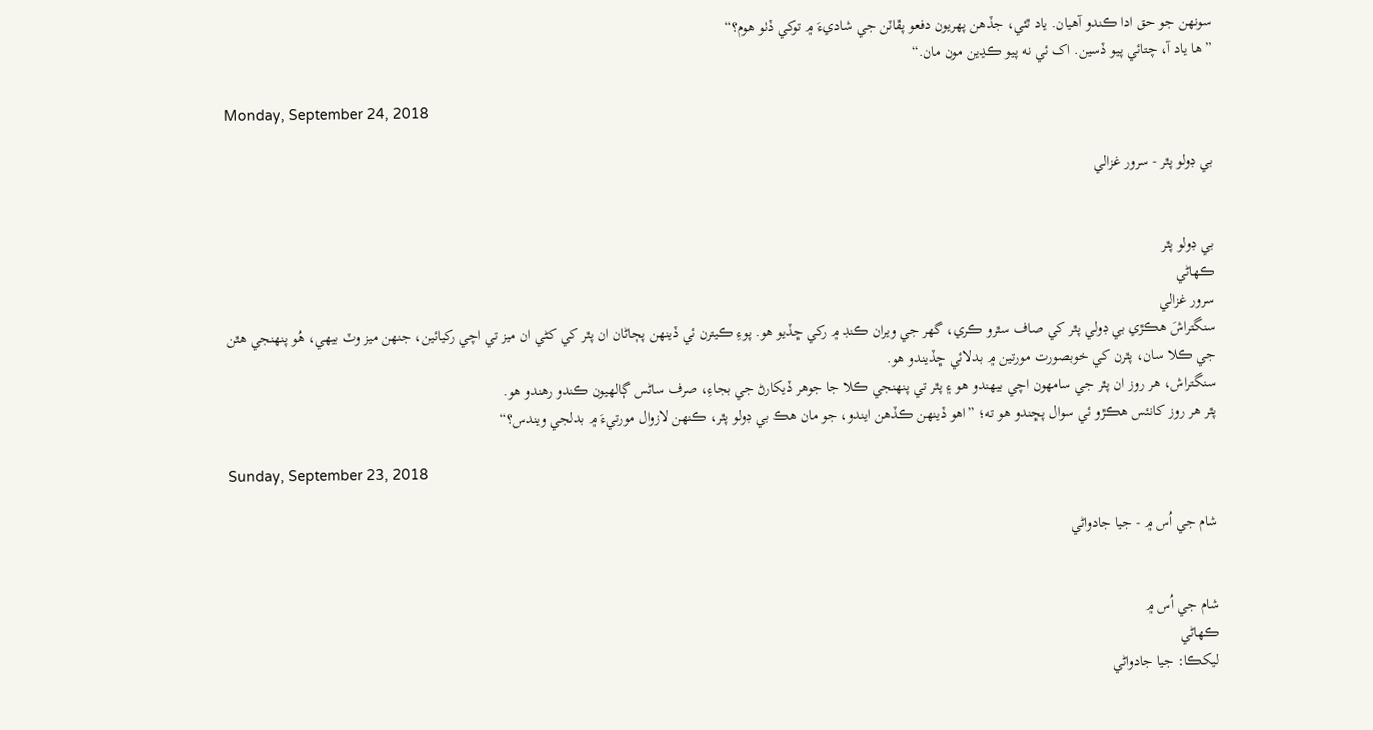سونهن جو حق ادا ڪندو آهيان. ياد ٿئي، جڏهن پهريون دفعو پڦاٽن جي شاديءَ ۾ توکي ڏٺو هوم؟“
”ها ياد آ، چتائي پيو ڏسين. اک ئي نه پيو ڪڍين مون مان.“

Monday, September 24, 2018

بي ڊولو پٿر - سرور غزالي


بي ڊولو پٿر
ڪهاڻي
سرور غزالي
سنگتراشَ هڪڙي بي ڊولي پٿر کي صاف سٿرو ڪري، گهر جي ويران ڪنڊ ۾ رکي ڇڏيو هو. پوءِ ڪيترن ئي ڏينهن پڄاڻان ان پٿر کي کڻي ان ميز تي اچي رکيائين، جنهن ميز وٽ بيهي، هُو پنهنجي هٿن جي ڪلا سان، پٿرن کي خوبصورت مورتين ۾ بدلائي ڇڏيندو هو.
سنگتراش، هر روز ان پٿر جي سامهون اچي بيهندو هو ۽ پٿر تي پنهنجي ڪلا جا جوهر ڏيکارڻ جي بجاءِ، صرف ساڻس ڳالهيون ڪندو رهندو هو.
پٿر هر روز کانئس هڪڙو ئي سوال پڇندو هو ته؛ ”اهو ڏينهن ڪڏهن ايندو، جو مان هڪ بي ڊولو پٿر، ڪنهن لازوال مورتيءَ ۾ بدلجي ويندس؟“

Sunday, September 23, 2018

شام جي اُس ۾ - جيا جادواڻي


شام جي اُس ۾
ڪهاڻي
ليکڪا: جيا جادواڻي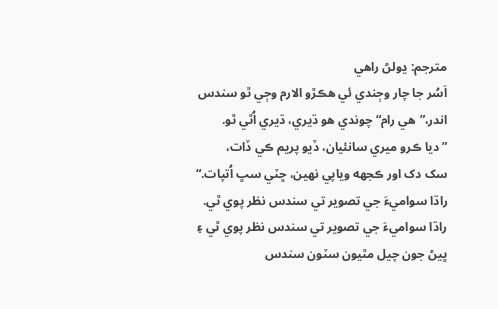مترجم: ڍولڻ راهي
اَسُر جا چار وڄندي ئي هڪڙو الارم وڄي ٿو سندس اندر،”هي رام“ چوندي هو ڌيري، ڌيري اُٿي ٿو.
”ديا ڪرو ميري سانئيان، ڏيو پريم ڪي ڏات،
سک دک اور ڪجهه وياپي نهين، ڇٽي سڀ اُتپات.“
راڌا سواميءَ جي تصوير تي سندس نظر پوي ٿي.
راڌا سواميءَ جي تصوير تي سندس نظر پوي ٿي ۽ ڀيڻ جون چيل مٿيون سٽون سندس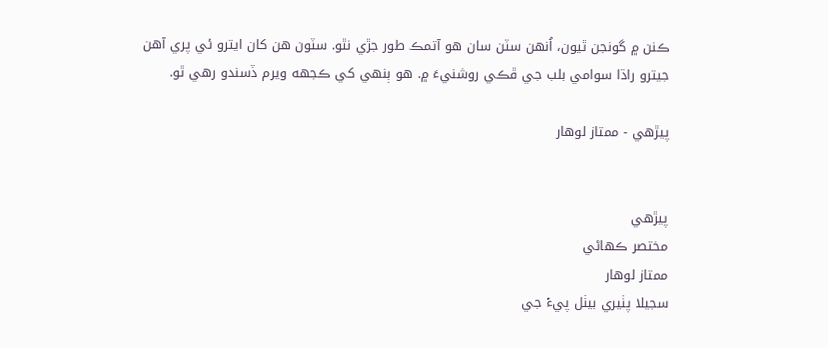ڪنن ۾ گونجن ٿيون، اُنهن سٽن سان هو آتمڪ طور جڙي نٿو. سٽون هن کان ايترو ئي پري آهن جيترو راڌا سوامي بلب جي ڦڪي روشنيءَ ۾. هو ٻنهي کي ڪجهه ويرم ڏسندو رهي ٿو.

پيڙھي - ممتاز لوهار


پيڙھي
مختصر ڪھاڻي
ممتاز لوهار
سجيلا پٺيري بيٺل پيءۡ جي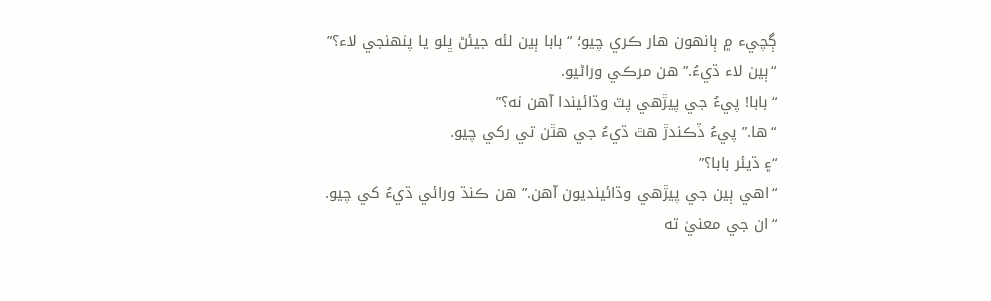ڳچيء ۾ ٻانهون هار ڪري چيو؛ “بابا ٻين لئه جيئڻ ڀلو يا پنهنجي لاء؟”
“ٻين لاء ڌيءُ.” هن مرڪي وراڻيو.
“بابا! پيءُ جي پيڙھي پٽ وڌائيندا آھن نه؟”
“ها.” پيءُ ڏڪندڙ ھٿ ڌيءُ جي هٿن تي رکي چيو.
“۽ ڌيئر بابا؟”
“اهي ٻين جي پيڙھي وڌائينديون آھن.” هن ڪنڌ ورائي ڌيءُ کي چيو.
“ان جي معنيٰ ته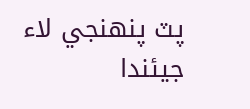پٽ پنهنجي لاء جيئندا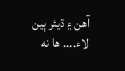آھن ۽ ڌيئر ٻين لاء.... ها نه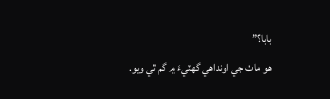بابا؟”
هو ماٺ جي اونداهي گهٽيءَ ۾ گم ٿي ويو.